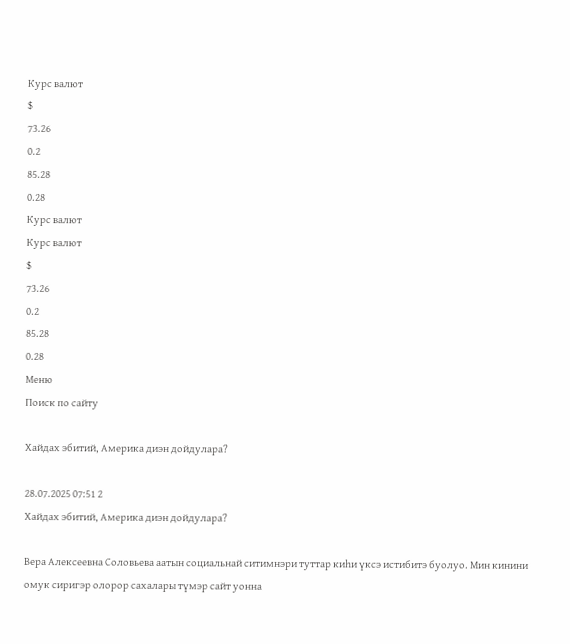Курс валют
$
73.26
0.2
85.28
0.28
Курс валют
Курс валют
$
73.26
0.2
85.28
0.28
Меню
Поиск по сайту

Хайдах эбитий, Америка диэн дойдулара?

28.07.2025 07:51 2
Хайдах эбитий, Америка диэн дойдулара?

Вера Алексеевна Соловьева аатын социальнай ситимнэри туттар киһи үксэ истибитэ буолуо. Мин кинини омук сиригэр олорор сахалары түмэр сайт уонна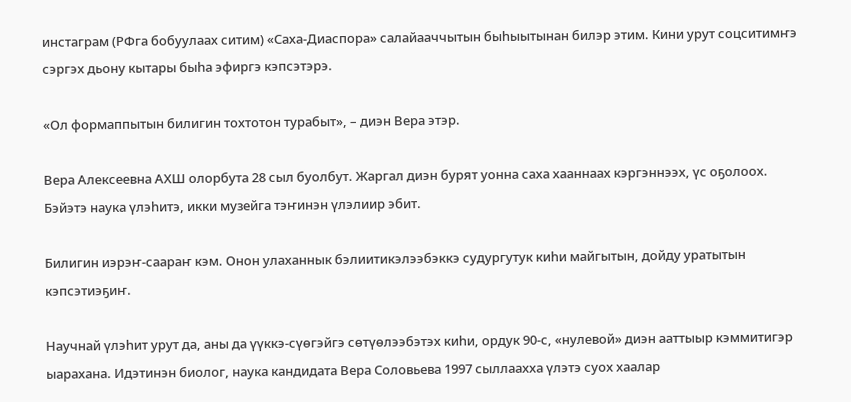инстаграм (РФга бобуулаах ситим) «Саха-Диаспора» салайааччытын быһыытынан билэр этим. Кини урут соцситимҥэ сэргэх дьону кытары быһа эфиргэ кэпсэтэрэ.

«Ол формаппытын билигин тохтотон турабыт», – диэн Вера этэр.

Вера Алексеевна АХШ олорбута 28 сыл буолбут. Жаргал диэн бурят уонна саха хааннаах кэргэннээх, үс оҕолоох. Бэйэтэ наука үлэһитэ, икки музейга тэҥинэн үлэлиир эбит.

Билигин иэрэҥ-саараҥ кэм. Онон улаханнык бэлиитикэлээбэккэ судургутук киһи майгытын, дойду уратытын кэпсэтиэҕиҥ.

Научнай үлэһит урут да, аны да үүккэ-сүөгэйгэ сөтүөлээбэтэх киһи, ордук 90-с, «нулевой» диэн ааттыыр кэммитигэр ыарахана. Идэтинэн биолог, наука кандидата Вера Соловьева 1997 сыллаахха үлэтэ суох хаалар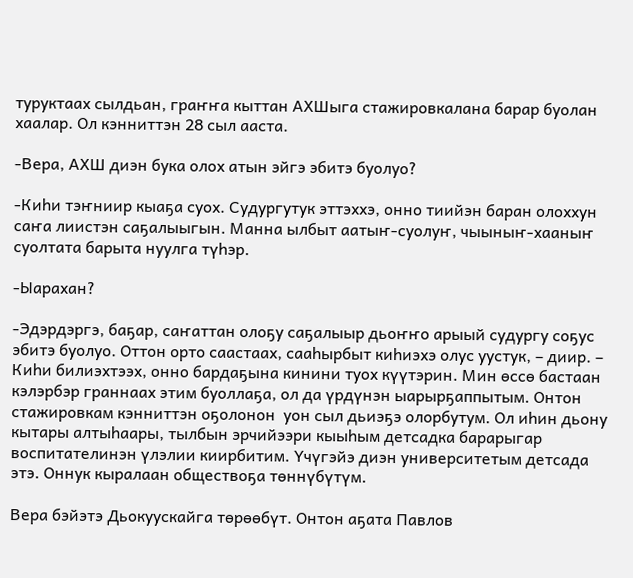туруктаах сылдьан, граҥҥа кыттан АХШыга стажировкалана барар буолан хаалар. Ол кэнниттэн 28 сыл ааста.

-Вера, АХШ диэн бука олох атын эйгэ эбитэ буолуо?

-Киһи тэҥниир кыаҕа суох. Судургутук эттэххэ, онно тиийэн баран олоххун саҥа лиистэн саҕалыыгын. Манна ылбыт аатыҥ-суолуҥ, чыыныҥ-хааныҥ суолтата барыта нуулга түһэр.

-Ыарахан?

-Эдэрдэргэ, баҕар, саҥаттан олоҕу саҕалыыр дьоҥҥо арыый судургу соҕус эбитэ буолуо. Оттон орто саастаах, сааһырбыт киһиэхэ олус уустук, – диир. – Киһи билиэхтээх, онно бардаҕына кинини туох күүтэрин. Мин өссө бастаан кэлэрбэр граннаах этим буоллаҕа, ол да үрдүнэн ыарырҕаппытым. Онтон стажировкам кэнниттэн оҕолонон  уон сыл дьиэҕэ олорбутум. Ол иһин дьону кытары алтыһаары, тылбын эрчийээри кыыһым детсадка барарыгар воспитателинэн үлэлии киирбитим. Үчүгэйэ диэн университетым детсада этэ. Оннук кыралаан обществоҕа төннүбүтүм.

Вера бэйэтэ Дьокуускайга төрөөбүт. Онтон аҕата Павлов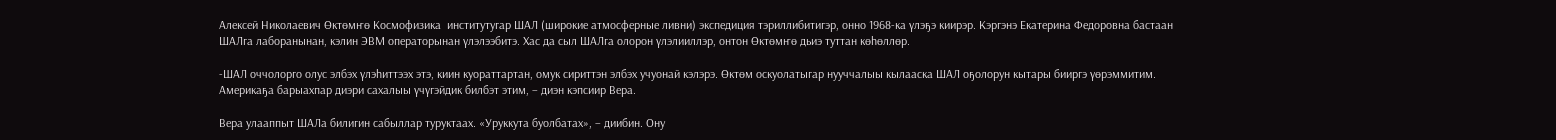Алексей Николаевич Өктөмҥө Космофизика  институтугар ШАЛ (широкие атмосферные ливни) экспедиция тэриллибитигэр, онно 1968-ка үлэҕэ киирэр. Кэргэнэ Екатерина Федоровна бастаан ШАЛга лаборанынан, кэлин ЭВМ операторынан үлэлээбитэ. Хас да сыл ШАЛга олорон үлэлииллэр, онтон Өктөмҥө дьиэ туттан көһөллөр.

-ШАЛ оччолорго олус элбэх үлэһиттээх этэ, киин куораттартан, омук сириттэн элбэх учуонай кэлэрэ. Өктөм оскуолатыгар нууччалыы кылааска ШАЛ оҕолорун кытары бииргэ үөрэммитим. Америкаҕа барыахпар диэри сахалыы үчүгэйдик билбэт этим, – диэн кэпсиир Вера.

Вера улааппыт ШАЛа билигин сабыллар туруктаах. «Уруккута буолбатах», – диибин. Ону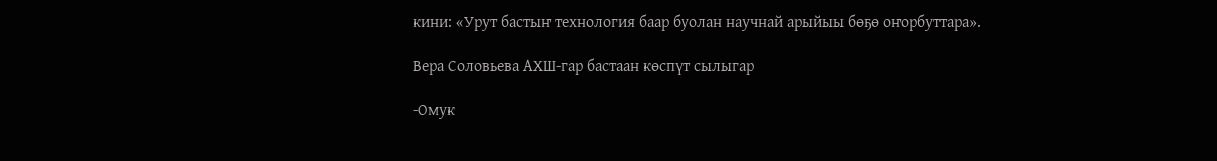кини: «Урут бастыҥ технология баар буолан научнай арыйыы бөҕө оҥорбуттара».

Вера Соловьева АХШ-гар бастаан көспүт сылыгар

-Омук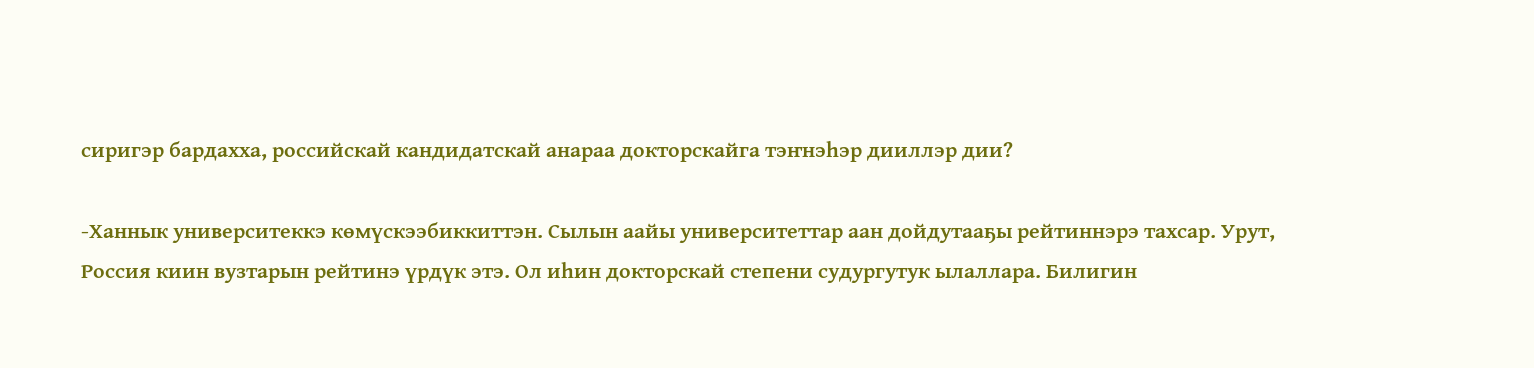сиригэр бардахха, российскай кандидатскай анараа докторскайга тэҥнэһэр дииллэр дии?

-Ханнык университеккэ көмүскээбиккиттэн. Сылын аайы университеттар аан дойдутааҕы рейтиннэрэ тахсар. Урут, Россия киин вузтарын рейтинэ үрдүк этэ. Ол иһин докторскай степени судургутук ылаллара. Билигин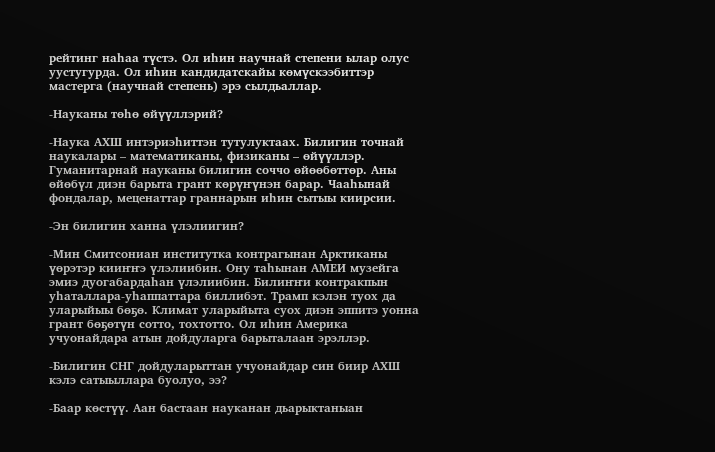рейтинг наһаа түстэ. Ол иһин научнай степени ылар олус уустугурда. Ол иһин кандидатскайы көмүскээбиттэр мастерга (научнай степень) эрэ сылдьаллар.

-Науканы төһө өйүүллэрий?

-Наука АХШ интэриэһиттэн тутулуктаах. Билигин точнай наукалары – математиканы, физиканы – өйүүллэр. Гуманитарнай науканы билигин соччо өйөөбөттөр. Аны өйөбүл диэн барыта грант көрүҥүнэн барар. Чааһынай фондалар, меценаттар граннарын иһин сытыы киирсии.

-Эн билигин ханна үлэлиигин?

-Мин Смитсониан институтка контрагынан Арктиканы үөрэтэр кииҥҥэ үлэлиибин. Ону таһынан АМЕИ музейга эмиэ дуогабардаһан үлэлиибин. Билиҥҥи контракпын уһаталлара-уһаппаттара биллибэт. Трамп кэлэн туох да уларыйыы бөҕө. Климат уларыйыта суох диэн эппитэ уонна грант бөҕөтүн сотто, тохтотто. Ол иһин Америка учуонайдара атын дойдуларга барыталаан эрэллэр.

-Билигин СНГ дойдуларыттан учуонайдар син биир АХШ кэлэ сатыыллара буолуо, ээ?

-Баар көстүү. Аан бастаан науканан дьарыктаныан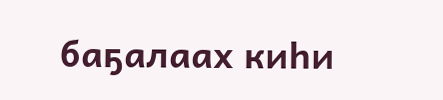баҕалаах киһи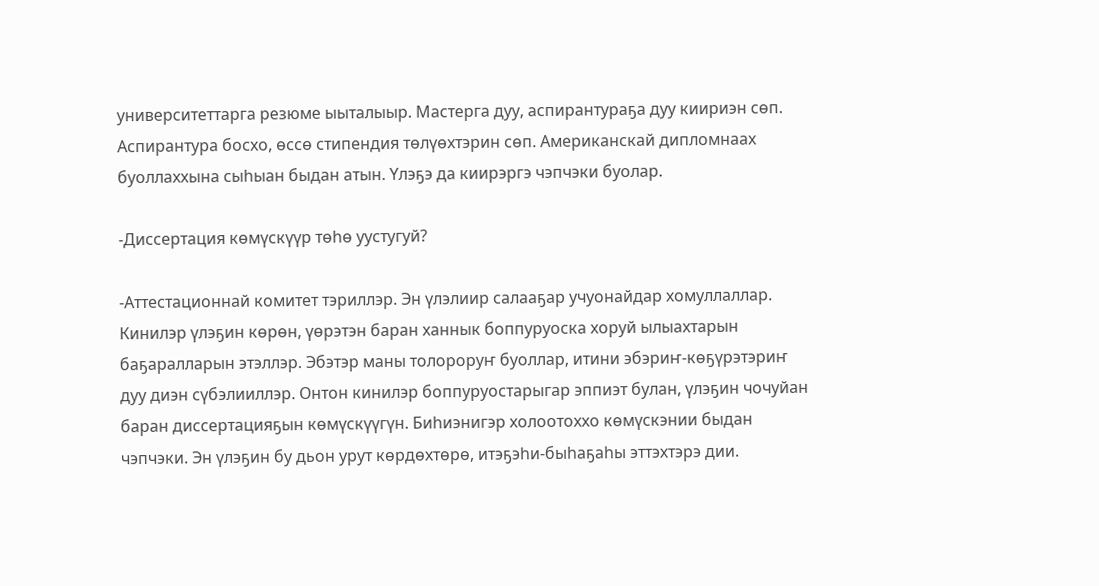университеттарга резюме ыыталыыр. Мастерга дуу, аспирантураҕа дуу киириэн сөп. Аспирантура босхо, өссө стипендия төлүөхтэрин сөп. Американскай дипломнаах буоллаххына сыһыан быдан атын. Үлэҕэ да киирэргэ чэпчэки буолар.

-Диссертация көмүскүүр төһө уустугуй?

-Аттестационнай комитет тэриллэр. Эн үлэлиир салааҕар учуонайдар хомуллаллар. Кинилэр үлэҕин көрөн, үөрэтэн баран ханнык боппуруоска хоруй ылыахтарын баҕаралларын этэллэр. Эбэтэр маны толороруҥ буоллар, итини эбэриҥ-көҕүрэтэриҥ дуу диэн сүбэлииллэр. Онтон кинилэр боппуруостарыгар эппиэт булан, үлэҕин чочуйан баран диссертацияҕын көмүскүүгүн. Биһиэнигэр холоотоххо көмүскэнии быдан чэпчэки. Эн үлэҕин бу дьон урут көрдөхтөрө, итэҕэһи-быһаҕаһы эттэхтэрэ дии.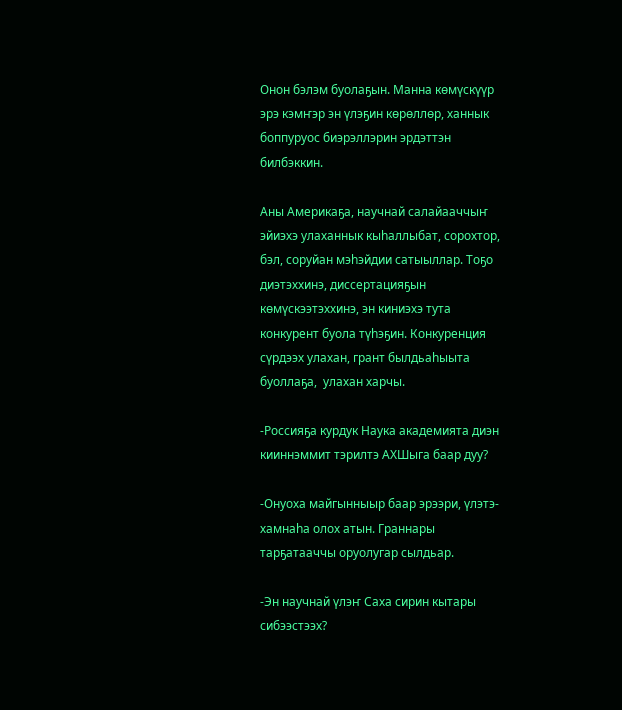Онон бэлэм буолаҕын. Манна көмүскүүр эрэ кэмҥэр эн үлэҕин көрөллөр, ханнык боппуруос биэрэллэрин эрдэттэн билбэккин.

Аны Америкаҕа, научнай салайааччыҥ эйиэхэ улаханнык кыһаллыбат, сорохтор, бэл, соруйан мэһэйдии сатыыллар. Тоҕо диэтэххинэ, диссертацияҕын көмүскээтэххинэ, эн киниэхэ тута конкурент буола түһэҕин. Конкуренция сүрдээх улахан, грант былдьаһыыта буоллаҕа,  улахан харчы.

-Россияҕа курдук Наука академията диэн кииннэммит тэрилтэ АХШыга баар дуу?

-Онуоха майгынныыр баар эрээри, үлэтэ-хамнаһа олох атын. Граннары тарҕатааччы оруолугар сылдьар.

-Эн научнай үлэҥ Саха сирин кытары сибээстээх?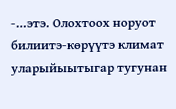-…этэ. Олохтоох норуот билиитэ-көрүүтэ климат уларыйыытыгар тугунан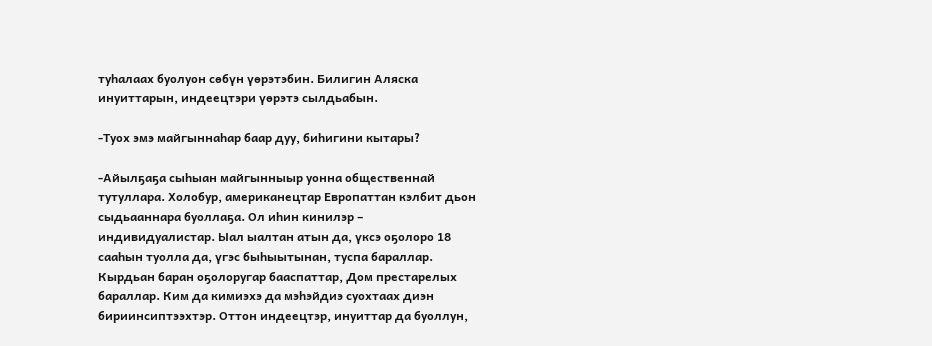туһалаах буолуон сөбүн үөрэтэбин. Билигин Аляска инуиттарын, индеецтэри үөрэтэ сылдьабын.

-Туох эмэ майгыннаһар баар дуу, биһигини кытары?

-Айылҕаҕа сыһыан майгынныыр уонна общественнай тутуллара. Холобур, американецтар Европаттан кэлбит дьон сыдьааннара буоллаҕа. Ол иһин кинилэр – индивидуалистар. Ыал ыалтан атын да, үксэ оҕолоро 18 сааһын туолла да, үгэс быһыытынан, туспа бараллар. Кырдьан баран оҕолоругар бааспаттар, Дом престарелых бараллар. Ким да кимиэхэ да мэһэйдиэ суохтаах диэн бириинсиптээхтэр. Оттон индеецтэр, инуиттар да буоллун,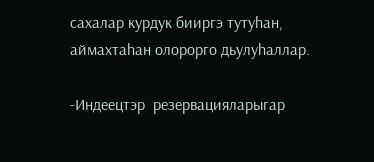сахалар курдук бииргэ тутуһан, аймахтаһан олорорго дьулуһаллар.

-Индеецтэр  резервацияларыгар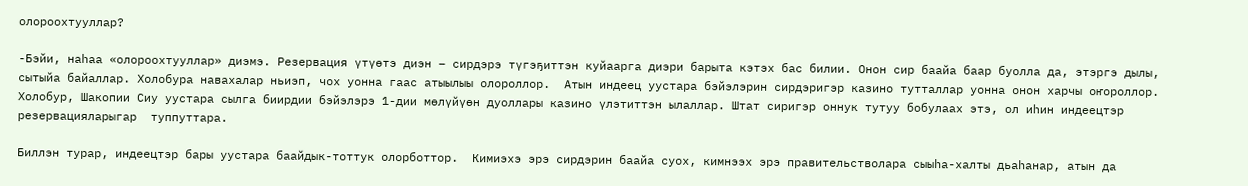олороохтууллар?

-Бэйи, наһаа «олороохтууллар» диэмэ. Резервация үтүөтэ диэн – сирдэрэ түгэҕиттэн куйаарга диэри барыта кэтэх бас билии. Онон сир баайа баар буолла да, этэргэ дылы, сытыйа байаллар. Холобура навахалар ньиэп, чох уонна гаас атыылыы олороллор.  Атын индеец уустара бэйэлэрин сирдэригэр казино тутталлар уонна онон харчы оҥороллор. Холобур, Шакопии Сиу уустара сылга биирдии бэйэлэрэ 1-дии мөлүйүөн дуоллары казино үлэтиттэн ылаллар. Штат сиригэр оннук тутуу бобулаах этэ, ол иһин индеецтэр резервацияларыгар  туппуттара.

Биллэн турар, индеецтэр бары уустара баайдык-тоттук олорботтор.  Кимиэхэ эрэ сирдэрин баайа суох, кимнээх эрэ правительстволара сыыһа-халты дьаһанар, атын да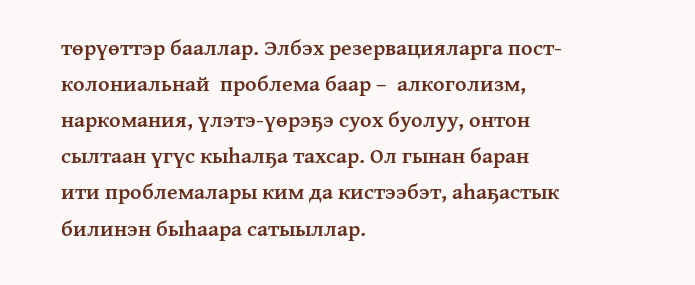төрүөттэр бааллар. Элбэх резервацияларга пост-колониальнай  проблема баар –  алкоголизм, наркомания, үлэтэ-үөрэҕэ суох буолуу, онтон сылтаан үгүс кыһалҕа тахсар. Ол гынан баран ити проблемалары ким да кистээбэт, аһаҕастык билинэн быһаара сатыыллар.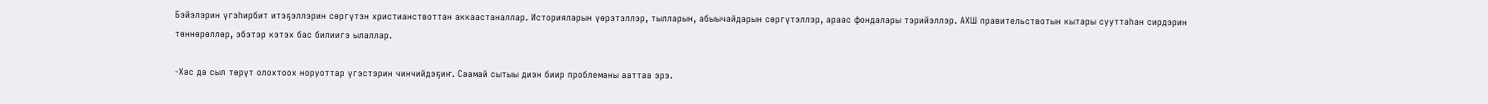Бэйэлэрин үгэһирбит итэҕэллэрин сөргүтэн христианствоттан аккаастаналлар. Историяларын үөрэтэллэр, тылларын, абыычайдарын сөргүтэллэр, араас фондалары тэрийэллэр. АХШ правительствотын кытары сууттаһан сирдэрин төннөрөллөр, эбэтэр кэтэх бас билиигэ ылаллар.

-Хас да сыл төрүт олохтоох норуоттар үгэстэрин чинчийдэҕиҥ. Саамай сытыы диэн биир проблеманы ааттаа эрэ.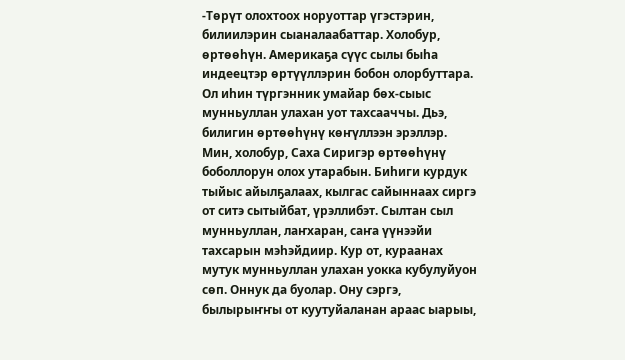-Төрүт олохтоох норуоттар үгэстэрин, билиилэрин сыаналаабаттар. Холобур, өртөөһүн. Америкаҕа сүүс сылы быһа индеецтэр өртүүллэрин бобон олорбуттара. Ол иһин түргэнник умайар бөх-сыыс мунньуллан улахан уот тахсааччы. Дьэ, билигин өртөөһүнү көҥүллээн эрэллэр. Мин, холобур, Саха Сиригэр өртөөһүнү боболлорун олох утарабын. Биһиги курдук тыйыс айылҕалаах, кылгас сайыннаах сиргэ от ситэ сытыйбат, үрэллибэт. Сылтан сыл мунньуллан, лаҥхаран, саҥа үүнээйи тахсарын мэһэйдиир. Кур от, кураанах мутук мунньуллан улахан уокка кубулуйуон сөп. Оннук да буолар. Ону сэргэ, былырыҥҥы от куутуйаланан араас ыарыы,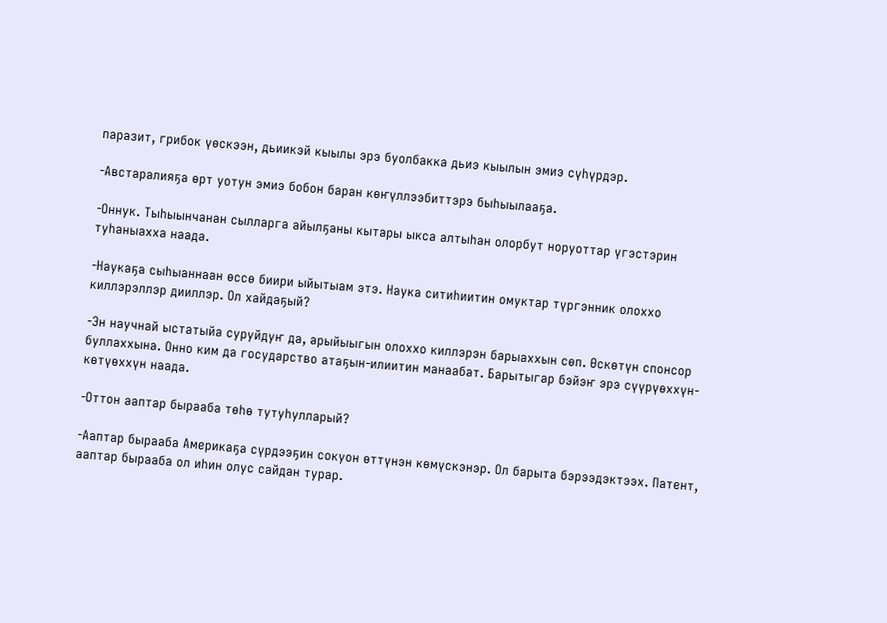паразит, грибок үөскээн, дьиикэй кыылы эрэ буолбакка дьиэ кыылын эмиэ сүһүрдэр.

-Австаралияҕа өрт уотун эмиэ бобон баран көҥүллээбиттэрэ быһыылааҕа.

-Оннук. Тыһыынчанан сылларга айылҕаны кытары ыкса алтыһан олорбут норуоттар үгэстэрин туһаныахха наада.

-Наукаҕа сыһыаннаан өссө биири ыйытыам этэ. Наука ситиһиитин омуктар түргэнник олоххо киллэрэллэр дииллэр. Ол хайдаҕый?

-Эн научнай ыстатыйа суруйдуҥ да, арыйыыгын олоххо киллэрэн барыаххын сөп. Өскөтүн спонсор буллаххына. Онно ким да государство атаҕын-илиитин манаабат. Барытыгар бэйэҥ эрэ сүүрүөххүн-көтүөххүн наада.

-Оттон ааптар бырааба төһө тутуһулларый?

-Ааптар бырааба Америкаҕа сүрдээҕин сокуон өттүнэн көмүскэнэр. Ол барыта бэрээдэктээх. Патент, ааптар бырааба ол иһин олус сайдан турар.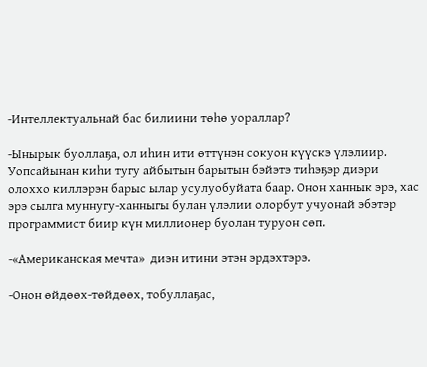-Интеллектуальнай бас билиини төһө уораллар?

-Ынырык буоллаҕа, ол иһин ити өттүнэн сокуон күүскэ үлэлиир. Уопсайынан киһи тугу айбытын барытын бэйэтэ тиһэҕэр диэри олоххо киллэрэн барыс ылар усулуобуйата баар. Онон ханнык эрэ, хас эрэ сылга муннугу-ханныгы булан үлэлии олорбут учуонай эбэтэр программист биир күн миллионер буолан туруон сөп.

-«Американская мечта»  диэн итини этэн эрдэхтэрэ.

-Онон өйдөөх-төйдөөх, тобуллаҕас,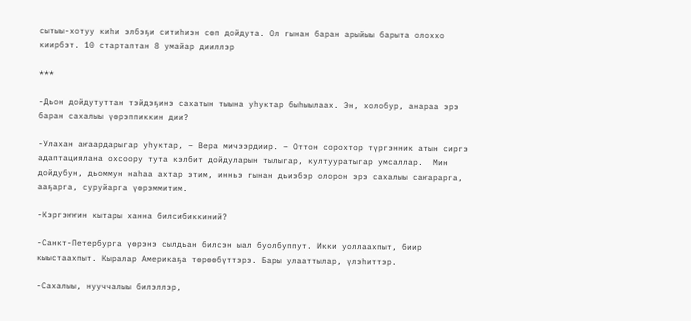сытыы-хотуу киһи элбэҕи ситиһиэн сөп дойдута. Ол гынан баран арыйыы барыта олоххо киирбэт. 10 стартаптан 8 умайар дииллэр

***

-Дьон дойдутуттан тэйдэҕинэ сахатын тыына уһуктар быһыылаах. Эн, холобур, анараа эрэ баран сахалыы үөрэппиккин дии?

-Улахан аҥаардарыгар уһуктар, – Вера мичээрдиир. – Оттон сорохтор түргэнник атын сиргэ адаптациялана охсоору тута кэлбит дойдуларын тылыгар, култууратыгар умсаллар.  Мин дойдубун, дьоммун наһаа ахтар этим, инньэ гынан дьиэбэр олорон эрэ сахалыы саҥарарга, ааҕарга, суруйарга үөрэммитим.

-Кэргэҥҥин кытары ханна билсибиккиний?

-Санкт-Петербурга үөрэнэ сылдьан билсэн ыал буолбуппут. Икки уоллаахпыт, биир кыыстаахпыт. Кыралар Америкаҕа төрөөбүттэрэ. Бары улааттылар, үлэһиттэр.

-Сахалыы, нууччалыы билэллэр,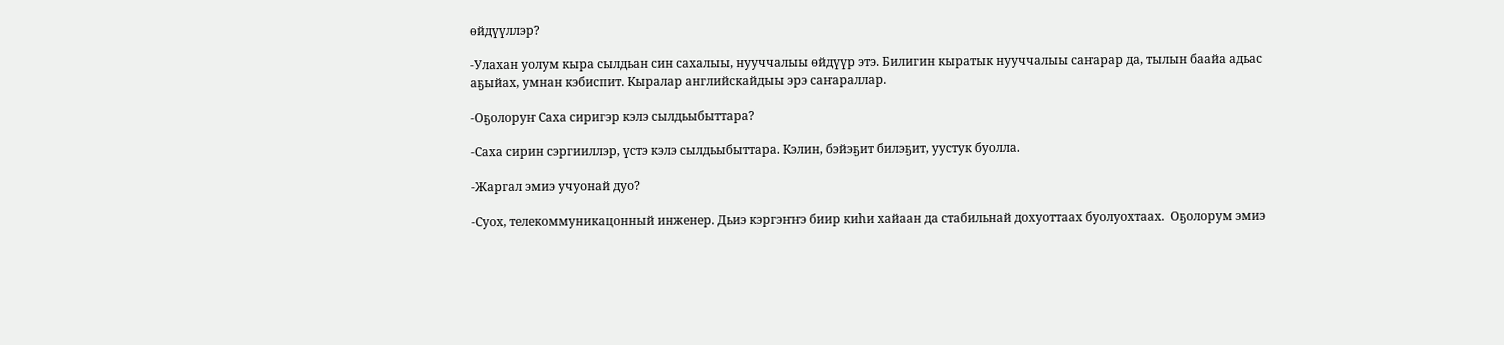өйдүүллэр?

-Улахан уолум кыра сылдьан син сахалыы, нууччалыы өйдүүр этэ. Билигин кыратык нууччалыы саҥарар да, тылын баайа адьас аҕыйах, умнан кэбиспит. Кыралар английскайдыы эрэ саҥараллар.

-Оҕолоруҥ Саха сиригэр кэлэ сылдьыбыттара?

-Саха сирин сэргииллэр, үстэ кэлэ сылдьыбыттара. Кэлин, бэйэҕит билэҕит, уустук буолла.

-Жаргал эмиэ учуонай дуо?

-Суох, телекоммуникацонный инженер. Дьиэ кэргэҥҥэ биир киһи хайаан да стабильнай дохуоттаах буолуохтаах.  Оҕолорум эмиэ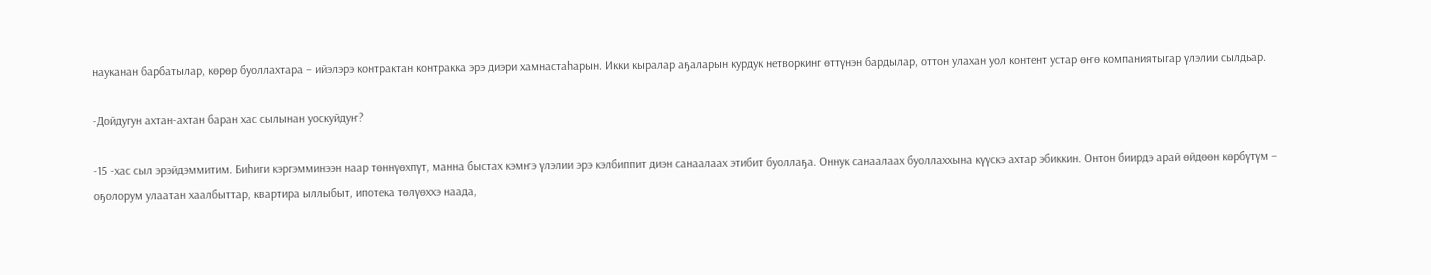науканан барбатылар, көрөр буоллахтара – ийэлэрэ контрактан контракка эрэ диэри хамнастаһарын. Икки кыралар аҕаларын курдук нетворкинг өттүнэн бардылар, оттон улахан уол контент устар өҥө компаниятыгар үлэлии сылдьар.

-Дойдугун ахтан-ахтан баран хас сылынан уоскуйдуҥ?

-15 -хас сыл эрэйдэммитим. Биһиги кэргэмминээн наар төннүөхпүт, манна быстах кэмҥэ үлэлии эрэ кэлбиппит диэн санаалаах этибит буоллаҕа. Оннук санаалаах буоллаххына күүскэ ахтар эбиккин. Онтон биирдэ арай өйдөөн көрбүтүм – оҕолорум улаатан хаалбыттар, квартира ыллыбыт, ипотека төлүөххэ наада,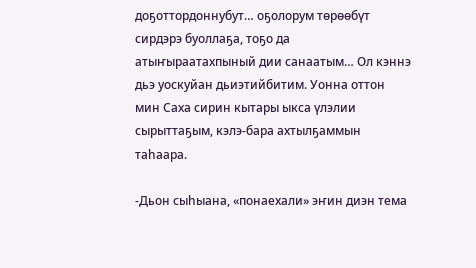доҕоттордоннубут… оҕолорум төрөөбүт сирдэрэ буоллаҕа, тоҕо да атыҥыраатахпыный дии санаатым… Ол кэннэ дьэ уоскуйан дьиэтийбитим. Уонна оттон мин Саха сирин кытары ыкса үлэлии сырыттаҕым, кэлэ-бара ахтылҕаммын таһаара.

-Дьон сыһыана, «понаехали» эҥин диэн тема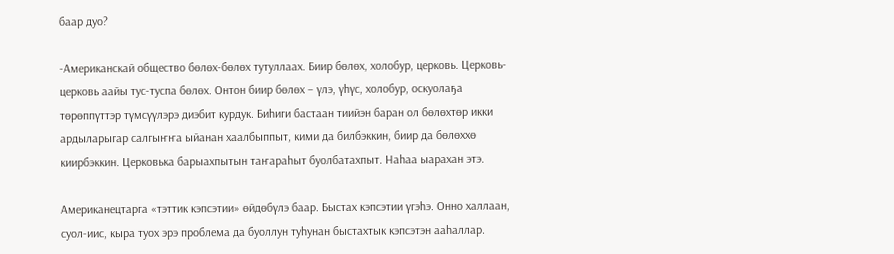баар дуо?

-Американскай общество бөлөх-бөлөх тутуллаах. Биир бөлөх, холобур, церковь. Церковь-церковь аайы тус-туспа бөлөх. Онтон биир бөлөх – үлэ, үһүс, холобур, оскуолаҕа төрөппүттэр түмсүүлэрэ диэбит курдук. Биһиги бастаан тиийэн баран ол бөлөхтөр икки ардыларыгар салгыҥҥа ыйанан хаалбыппыт, кими да билбэккин, биир да бөлөххө киирбэккин. Церковька барыахпытын таҥараһыт буолбатахпыт. Наһаа ыарахан этэ.

Американецтарга «тэттик кэпсэтии» өйдөбүлэ баар. Быстах кэпсэтии үгэһэ. Онно халлаан, суол-иис, кыра туох эрэ проблема да буоллун туһунан быстахтык кэпсэтэн ааһаллар.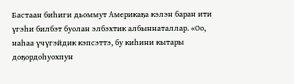Бастаан биһиги дьоммут Америкаҕа кэлэн баран ити үгэһи билбэт буолан элбэхтик албыннаталлар. «Оо, наһаа үчүгэйдик кэпсэттэ, бу киһини кытары доҕордоһуохпун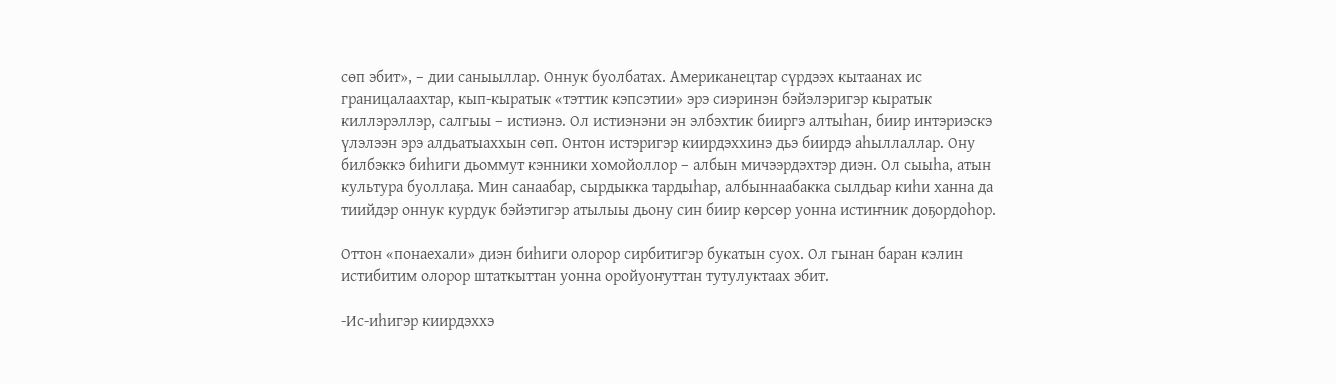сөп эбит», – дии саныыллар. Оннук буолбатах. Американецтар сүрдээх кытаанах ис границалаахтар, кып-кыратык «тэттик кэпсэтии» эрэ сиэринэн бэйэлэригэр кыратык киллэрэллэр, салгыы – истиэнэ. Ол истиэнэни эн элбэхтик бииргэ алтыһан, биир интэриэскэ үлэлээн эрэ алдьатыаххын сөп. Онтон истэригэр киирдэххинэ дьэ биирдэ аһыллаллар. Ону билбэккэ биһиги дьоммут кэнники хомойоллор – албын мичээрдэхтэр диэн. Ол сыыһа, атын культура буоллаҕа. Мин санаабар, сырдыкка тардыһар, албыннаабакка сылдьар киһи ханна да тиийдэр оннук курдук бэйэтигэр атылыы дьону син биир көрсөр уонна истиҥник доҕордоһор.

Оттон «понаехали» диэн биһиги олорор сирбитигэр букатын суох. Ол гынан баран кэлин истибитим олорор штаткыттан уонна оройуоҥуттан тутулуктаах эбит.

-Ис-иһигэр киирдэххэ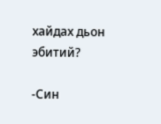хайдах дьон эбитий?

-Син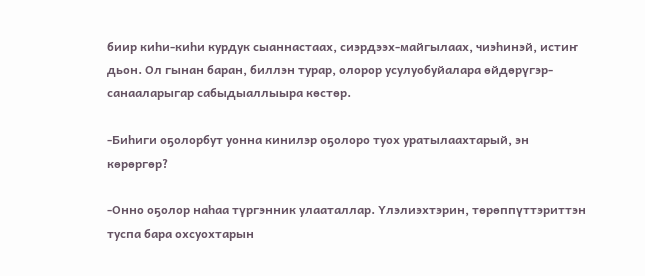биир киһи-киһи курдук сыаннастаах, сиэрдээх-майгылаах, чиэһинэй, истиҥ дьон. Ол гынан баран, биллэн турар, олорор усулуобуйалара өйдөрүгэр-санааларыгар сабыдыаллыыра көстөр.

-Биһиги оҕолорбут уонна кинилэр оҕолоро туох уратылаахтарый, эн көрөргөр?

-Онно оҕолор наһаа түргэнник улааталлар. Үлэлиэхтэрин, төрөппүттэриттэн туспа бара охсуохтарын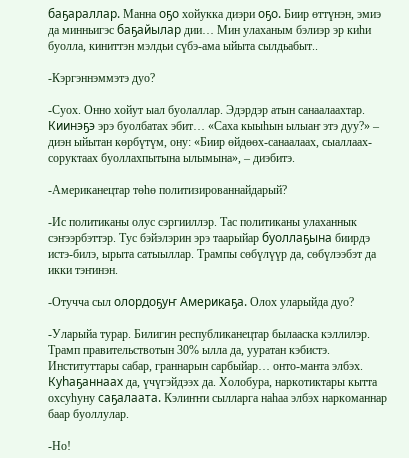баҕараллар. Манна оҕо хойукка диэри оҕо. Биир өттүнэн, эмиэ да минньигэс баҕайылар дии… Мин улаханым бэлиэр эр киһи буолла, киниттэн мэлдьи сүбэ-ама ыйыта сылдьабыт..

-Кэргэннэммэтэ дуо?

-Суох. Онно хойут ыал буолаллар. Эдэрдэр атын санаалаахтар. Киинэҕэ эрэ буолбатах эбит… «Саха кыыһын ылыаҥ этэ дуу?» – диэн ыйытан көрбүтүм, ону: «Биир өйдөөх-санаалаах, сыаллаах-соруктаах буоллахпытына ылымына», – диэбитэ.

-Американецтар төһө политизированнайдарый?

-Ис политиканы олус сэргииллэр. Тас политиканы улаханнык сэҥээрбэттэр. Тус бэйэлэрин эрэ таарыйар буоллаҕына биирдэ истэ-билэ, ырыта сатыыллар. Трампы сөбүлүүр да, сөбүлээбэт да икки тэҥинэн.

-Отучча сыл олордоҕуҥ Америкаҕа. Олох уларыйда дуо?

-Уларыйа турар. Билигин республиканецтар былааска кэллилэр. Трамп правительствотын 30% ылла да, ууратан кэбистэ. Институттары сабар, граннарын сарбыйар… онто-манта элбэх. Куһаҕаннаах да, үчүгэйдээх да. Холобура, наркотиктары кытта охсуһуну саҕалаата. Кэлиҥҥи сылларга наһаа элбэх наркоманнар баар буоллулар.

-Но!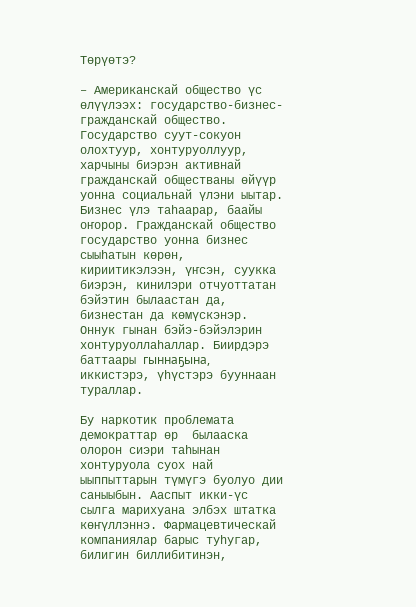Төрүөтэ?

– Американскай общество үс өлүүлээх: государство-бизнес-гражданскай общество. Государство суут-сокуон олохтуур, хонтуруоллуур, харчыны биэрэн активнай гражданскай обществаны өйүүр  уонна социальнай үлэни ыытар. Бизнес үлэ таһаарар, баайы оҥорор. Гражданскай общество государство уонна бизнес сыыһатын көрөн, кириитикэлээн, үҥсэн, суукка биэрэн, кинилэри отчуоттатан бэйэтин былаастан да, бизнестан да көмүскэнэр. Оннук гынан бэйэ-бэйэлэрин хонтуруоллаһаллар. Биирдэрэ баттаары гыннаҕына, иккистэрэ, үһүстэрэ бууннаан тураллар.

Бу наркотик проблемата демократтар өр  былааска олорон сиэри таһынан хонтуруола суох най ыыппыттарын түмүгэ буолуо дии саныыбын. Ааспыт икки-үс сылга марихуана элбэх штатка көҥүллэннэ. Фармацевтическай компаниялар барыс туһугар, билигин биллибитинэн,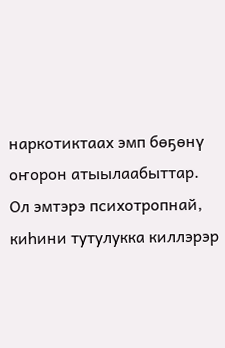наркотиктаах эмп бөҕөнү оҥорон атыылаабыттар. Ол эмтэрэ психотропнай, киһини тутулукка киллэрэр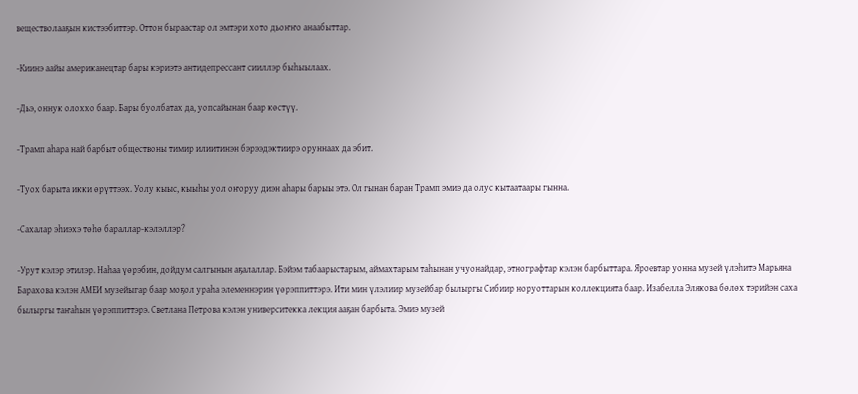веществолааҕын кистээбиттэр. Оттон быраастар ол эмтэри хото дьоҥҥо анаабыттар.

-Киинэ аайы американецтар бары кэриэтэ антидепрессант сииллэр быһыылаах.

-Дьэ, оннук олоххо баар. Бары буолбатах да, уопсайынан баар көстүү.

-Трамп аһара най барбыт обществоны тимир илиитинэн бэрээдэктиирэ оруннаах да эбит.

-Туох барыта икки өрүттээх. Уолу кыыс, кыыһы уол оҥоруу диэн аһары барыы этэ. Ол гынан баран Трамп эмиэ да олус кытаатаары гынна.

-Сахалар эһиэхэ төһө бараллар-кэлэллэр?

-Урут кэлэр этилэр. Наһаа үөрэбин, дойдум салгынын аҕалаллар. Бэйэм табаарыстарым, аймахтарым таһынан учуонайдар, этнографтар кэлэн барбыттара. Яроевтар уонна музей үлэһитэ Марьяна Барахова кэлэн АМЕИ музейыгар баар моҕол ураһа элеменнэрин үөрэппиттэрэ. Ити мин үлэлиир музейбар былыргы Сибиир норуоттарын коллекцията баар. Изабелла Элякова бөлөх тэрийэн саха былыргы таҥаһын үөрэппиттэрэ. Светлана Петрова кэлэн университекка лекция ааҕан барбыта. Эмиэ музей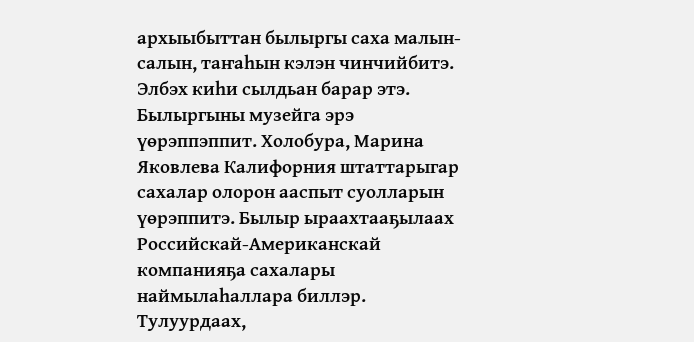архыыбыттан былыргы саха малын-салын, таҥаһын кэлэн чинчийбитэ. Элбэх киһи сылдьан барар этэ. Былыргыны музейга эрэ үөрэппэппит. Холобура, Марина Яковлева Калифорния штаттарыгар сахалар олорон ааспыт суолларын үөрэппитэ. Былыр ыраахтааҕылаах Российскай-Американскай компанияҕа сахалары наймылаһаллара биллэр. Тулуурдаах,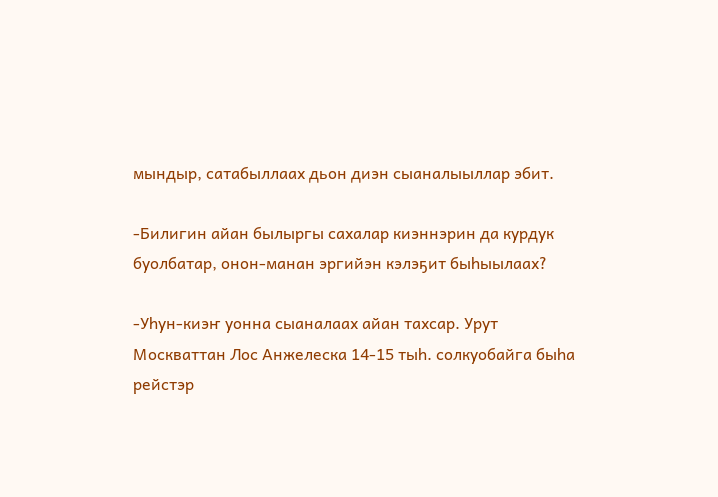мындыр, сатабыллаах дьон диэн сыаналыыллар эбит.

-Билигин айан былыргы сахалар киэннэрин да курдук буолбатар, онон-манан эргийэн кэлэҕит быһыылаах?

-Уһун-киэҥ уонна сыаналаах айан тахсар. Урут Москваттан Лос Анжелеска 14-15 тыһ. солкуобайга быһа рейстэр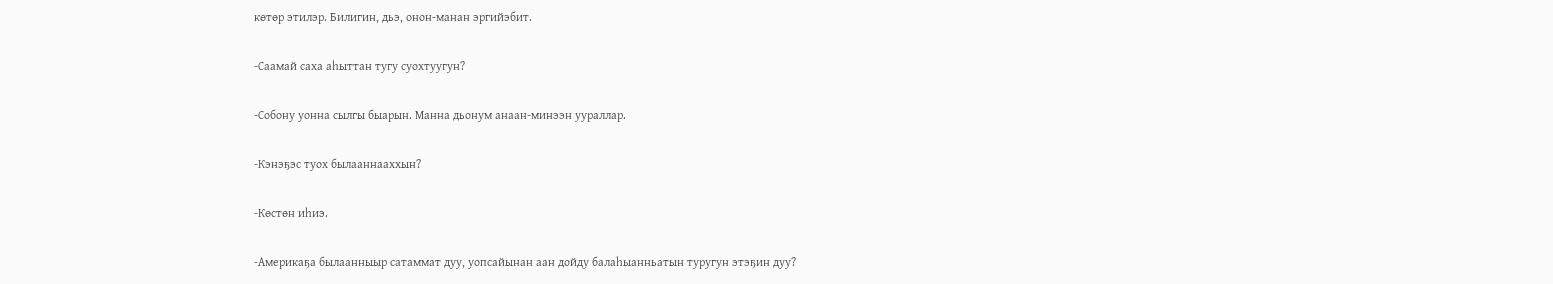көтөр этилэр. Билигин, дьэ, онон-манан эргийэбит.

-Саамай саха аһыттан тугу суохтуугун?

-Собону уонна сылгы быарын. Манна дьонум анаан-минээн уураллар.

-Кэнэҕэс туох былааннааххын?

-Көстөн иһиэ.

-Америкаҕа былаанныыр сатаммат дуу, уопсайынан аан дойду балаһыанньатын туругун этэҕин дуу?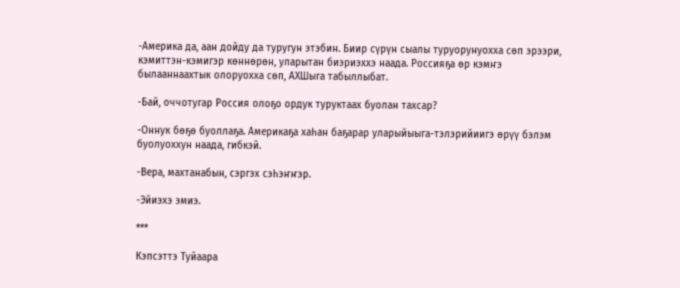-Америка да, аан дойду да туругун этэбин. Биир сүрүн сыалы туруорунуохха сөп эрээри, кэмиттэн-кэмигэр көннөрөн, уларытан биэриэххэ наада. Россияҕа өр кэмҥэ былааннаахтык олоруохха сөп, АХШыга табыллыбат.

-Бай, оччотугар Россия олоҕо ордук туруктаах буолан тахсар?

-Оннук бөҕө буоллаҕа. Америкаҕа хаһан баҕарар уларыйыыга-тэлэрийиигэ өрүү бэлэм буолуоххун наада, гибкэй.

-Вера, махтанабын, сэргэх сэһэҥҥэр.

-Эйиэхэ эмиэ.

***

Кэпсэттэ Туйаара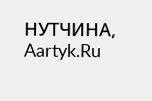НУТЧИНА,
Aartyk.Ru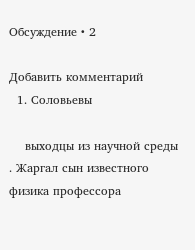Обсуждение • 2

Добавить комментарий
  1. Соловьевы

    выходцы из научной среды . Жаргал сын известного физика профессора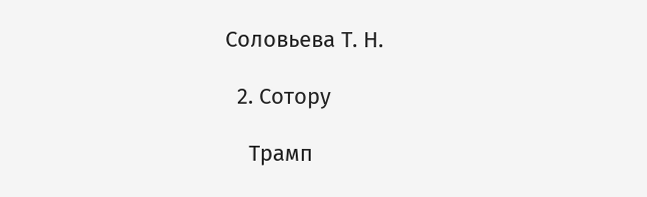Соловьева Т. Н.

  2. Сотору

    Трамп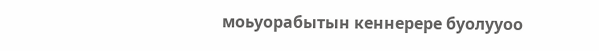моьуорабытын кеннерере буолууоо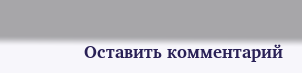Оставить комментарий